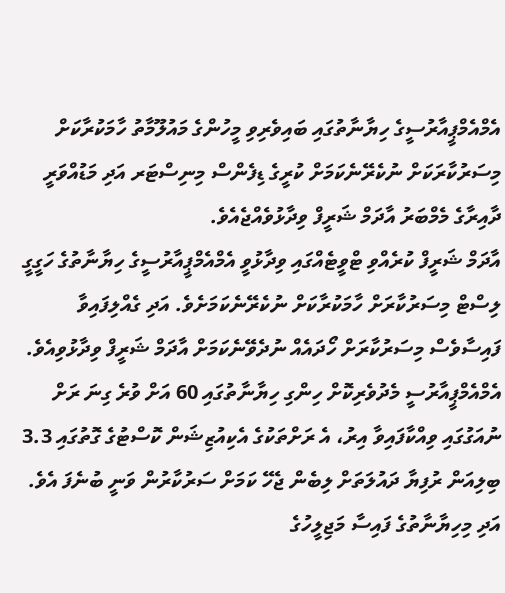އެމްއެމްޕީއާރުސީގެ ހިޔާނާތުގައި ބައިވެރިވި މީހުންގެ މައުލޫމާތު ހާމަކުރާކަށް މިސަރުކާރަކަށް ނުކެރޭނެކަމަށް ކުރީގެ ޑިފެންސް މިނިސްޓަރ އަދި މަޑުއްވަރީ ދާއިރާގެ މެމްބަރު އާދަމް ޝަރީފް ވިދާޅުވެއްޖެއެވެ.
އާދަމް ޝަރީފް ކުރެއްވި ޓްވީޓެއްގައި ވިދާޅުވީ އެމްއެމްޕީއާރުސީގެ ހިޔާނާތުގެ ހަގީގީ ލިސްޓް މިސަރުކާރަށް ހާމަކުރާކަށް ނުކެރޭނެކަމަށެވެ. އަދި ގެއްލިފައިވާ ފައިސާވެސް މިސަރުކާރަށް ހޯދައެއް ނުދެވޭނެކަމަށް އާދަމް ޝަރީފް ވިދާޅުވިއެވެ.
އެމްއެމްޕީއާރުސީ މެދުވެރިކޮށް ހިންގި ހިޔާނާތުގައި 60 އަށް ވުރެ ގިނަ ރަށް ނުއަގުގައި ވިއްކާފައިވާ އިރު، އެ ރަށްތަކުގެ އެކިއުޒިޝަން ކޮސްޓުގެ ގޮތުގައި 3.3 ބިލިއަން ރުފިޔާ ދައުލަތަށް ލިބެން ޖެހޭ ކަމަށް ސަރުކާރުން ވަނީ ބުނެފަ އެވެ. އަދި މިހިޔާނާތުގެ ފައިސާ މަޖިލީހުގެ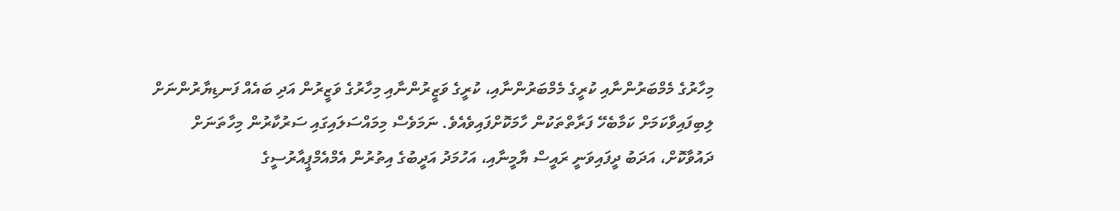މިހާރުގެ މެމްބަރުންނާއި ކުރީގެ މެމްބަރުންނާއި، ކުރީގެ ވަޒީރުންނާއި މިހާރުގެ ވަޒީރުން އަދި ބައެއް ފަނޑިޔާރުންނަށް ލިބިފައިވާކަމަށް ކަމާބެހޭ ފަރާތްތަކުން ހާމަކޮށްފައިވެއެވެ. ނަމަވެސް މިމައްސަލައިގައި ސަރުކާރުން މިހާތަނަށް ދައުވާކޮށް، އަދަބު ދީފައިވަނީ ރައީސް ޔާމީނާއި، އަހުމަދު އަދީބުގެ އިތުރުން އެމްއެމްޕީއާރުސީގެ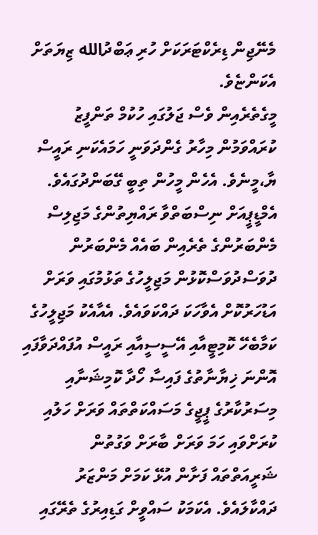މެނޭޖިން ޑިރެކްޓަރަކަށް ހުރި ޢަބްދުالله ޒިޔަތަށް އެކަންޏެވެ.
މީގެތެރެއިން ވެސް ޖަލުގައި ހުކުމް ތަންފީޒު ކުރައްވަމުން މިހާރު ގެންދަވަނީ ހަމައެކަނި ރައީސް ޔާ،މީނެވެ. އެހެން މީހުން ތިބީ ގޭބަންދުގައެވެ.
އެމްޑީޕީއަށް ނިސްބަތްވާ ރައްޔިތުންގެ މަޖިލިސް މެންބަރުންގެ ތެރެއިން ބައެއް މެންބަރުން ދުވަސްދުވަސްކޮޅުން މަޖިލީހުގެ ތަޅުމުގައި ވަރަށް އަޑުހަރުކޮށް އެވާހަކަ ދައްކަވައެވެ. އެއާއެކު މަޖިލީހުގެ ކަމާބެހޭ ކޮމިޓީއާއި އޭސީސީއާއި ރައީސް އުފައްދަވާފައި އޮންނަ ޚިޔާނާތުގެ ފައިސާ ހޯދާ ކޮމިޝަނާއި މިސަރުކާރުގެ ޕީޖީގެ މަސައްކަތްތައް ވަރަށް ހަލުއި ކުރަށްވައި ހަމަ ވަރަށް ބާރަށް ވަގުތުން ޝަރީއަތްތައް ފަށާން އުޅޭ ކަމަށް މަންޒަރު ދައްކާލައެވެ. އެކަމަކު ސައްވީށް ގަޑިއިރުގެ ތެރޭގައި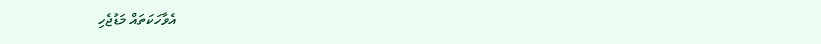އެވާހަކަތައް މަޑުޖެހި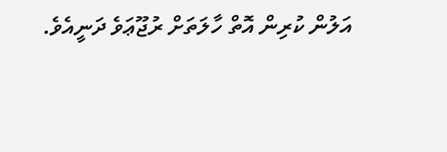އަލުން ކުރިން އޮތް ހާލަތަށް ރުޖޫޢަވެ ދަނީއެވެ.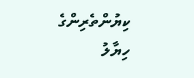ކިޔުންތެރިންގެ ހިޔާލު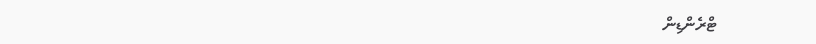ޓްރެންޑިން